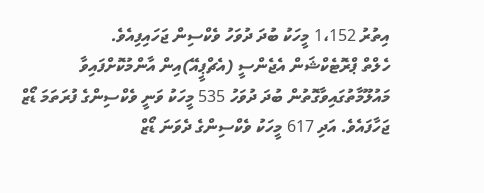އިތުރު 1،152 މީހަކު ބުދަ ދުވަހު ވެކްސިން ޖަހައިފިއެވެ.
ހެލްތް ޕްރޮޓެކްޝަން އެޖެންސީ (އެޗްޕީއޭ)އިން އާންމުކޮށްފައިވާ މައުލޫމާތުގައިވާގޮތުން ބުދަ ދުވަހު 535 މީހަކު ވަނީ ވެކްސިންގެ ފުރަތަމަ ޑޯޒް ޖަހާފައެވެ. އަދި 617 މީހަކު ވެކްސިންގެ ދެވަނަ ޑޯޒް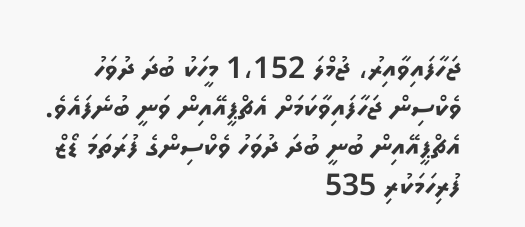ޖަހާފައިވާއިރު، ޖުމްލަ 1،152 މީހަކު ބުދަ ދުވަހު ވެކްސިން ޖަހާފައިވާކަމަށް އެޗްޕީއޭއިން ވަނީ ބުނެފައެވެ.
އެޗްޕީއޭއިން ބުނީ ބުދަ ދުވަހު ވެކްސިންގެ ފުރަތަމަ ޑޯޒް ފުރިހަމަކުރި 535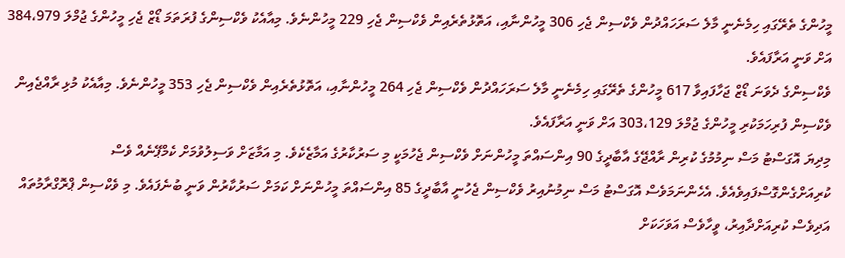މީހުންގެ ތެރޭގައި ހިމެނެނީ މާލެ ސަރަހައްދުން ވެކްސިން ޖެހި 306 މީހުންނާއި، އަތޮޅުތެރެއިން ވެކްސިން ޖެހި 229 މީހުންނެވެ. މިއާއެކު ވެކްސިންގެ ފުރަތަމަ ޑޯޒް ޖެހި މީހުންގެ ޖުމްލަ 384،979 އަށް ވަނީ އަރާފައެވެ.
ވެކްސިންގެ ދެވަނަ ޑޯޒް ޖަހާފައިވާ 617 މީހުންގެ ތެރޭގައި ހިމެނެނީ މާލެ ސަރަހައްދުން ވެކްސިން ޖެހި 264 މީހުންނާއި، އަތޮޅުތެރެއިން ވެކްސިން ޖެހި 353 މީހުންނެވެ. މިއާއެކު މުޅި ރާއްޖެއިން ވެކްސިން ފުރިހަމަކުރި މީހުންގެ ޖުމްލަ 303،129 އަށް ވަނީ އަރާފައެވެ.
މިދިޔަ އޮގަސްޓު މަސް ނިމުމުގެ ކުރިން ރާއްޖޭގެ އާބާދީގެ 90 އިންސައްތަ މީހުންނަށް ވެކްސިން ޖެހުމަކީ މި ސަރުކާރުގެ އަމާޒެކެވެ. މި އަމާޒަށް ވަސިލުވުމަށް ކެމްޕޭނެއް ވެސް ކުރިއަށްގެންގޮސްފައިވެއެވެ. އެހެންނަމަވެސް އޮގަސްޓު މަސް ނިމުނުއިރު ވެކްސިން ޖެހުނީ އާބާދީގެ 85 އިންސައްތަ މީހުންނަށް ކަމަށް ސަރުކާރުން ވަނީ ބުނެފައެވެ. މި ވެކްސިން ޕްރޮގްރާމުތައް އަދިވެސް ކުރިއަށްދާއިރު، ވީހާވެސް އަވަހަކަށް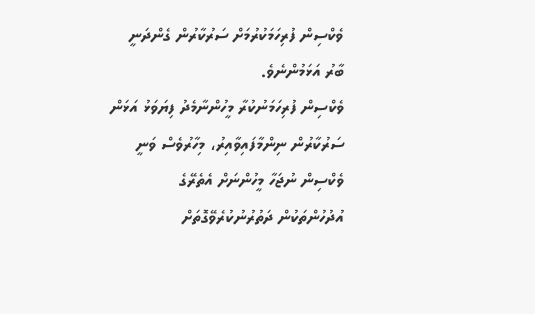ވެކްސިން ފުރިހަމަކުރުމަށް ސަރުކާރުން ގެންދަނީ ބާރު އަޅަމުންނެވެ.
ވެކްސިން ފުރިހަމަނުކުރާ މީހުންނާމެދު ފިޔަވަޅު އަޅަން ސަރުކާރުން ނިންމާފައިވާއިރު، މިހާރުވެސް ވަނީ ވެކްސިން ނުޖަހާ މީހުންނަށް އެތެރޭގެ އުދުހުންތަކުން ދަތުރުނުކުރެވޭގޮތަށް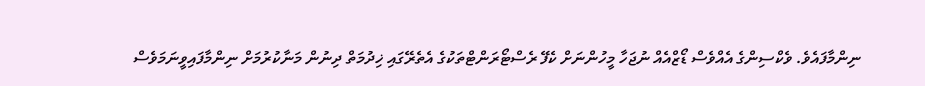ނިންމާފައެވެ. ވެކްސިންގެ އެއްވެސް ޑޯޒްއެއް ނުޖަހާ މީހުންނަށް ކެފޭ ރެސްޓޯރަންޓްތަކުގެ އެތެރޭގައި ޚިދުމަތް ދިނުން މަނާކުރުމަށް ނިންމާފައިވީނަމަވެސް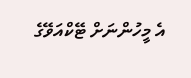އެ މީހުންނަށް ޓޭކްއަވޭގެ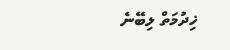ޚިދުމަތް ލިބޭނެ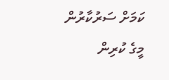ކަމަށް ސަރުކާރުން މީގެ ކުރިން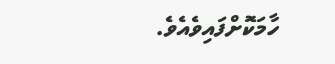ހާމަކޮށްފައިވެއެވެ.